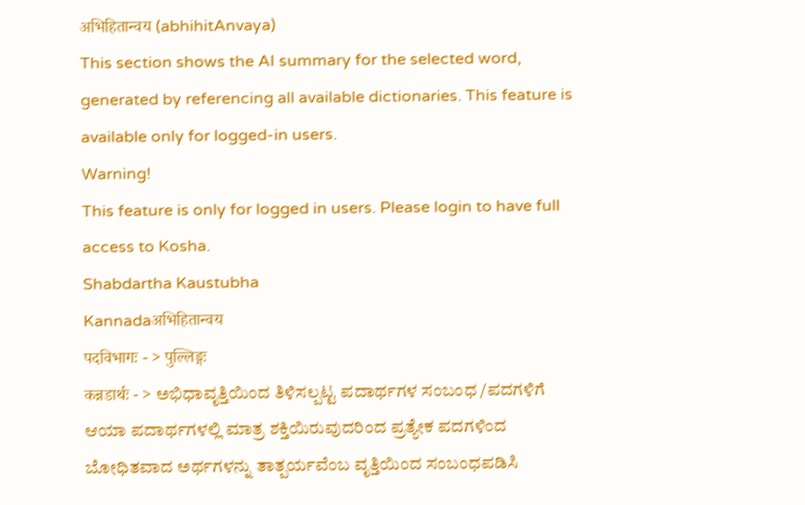अभिहितान्वय (abhihitAnvaya)
This section shows the AI summary for the selected word, generated by referencing all available dictionaries. This feature is available only for logged-in users.
Warning!
This feature is only for logged in users. Please login to have full access to Kosha.
Shabdartha Kaustubha
Kannadaअभिहितान्वय
पदविभागः - > पुल्लिङ्गः
कन्नडार्थः - > ಅಭಿಧಾವೃತ್ತಿಯಿಂದ ತಿಳಿಸಲ್ಪಟ್ಟ ಪದಾರ್ಥಗಳ ಸಂಬಂಧ /ಪದಗಳಿಗೆ ಆಯಾ ಪದಾರ್ಥಗಳಲ್ಲಿ ಮಾತ್ರ ಶಕ್ತಿಯಿರುವುದರಿಂದ ಪ್ರತ್ಯೇಕ ಪದಗಳಿಂದ ಬೋಧಿತವಾದ ಅರ್ಥಗಳನ್ನು ತಾತ್ಪರ್ಯವೆಂಬ ವೃತ್ತಿಯಿಂದ ಸಂಬಂಧಪಡಿಸಿ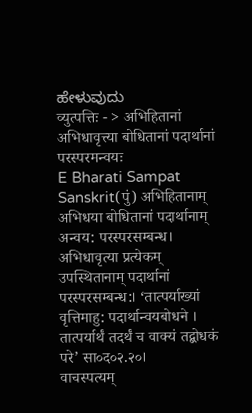ಹೇಳುವುದು
व्युत्पत्तिः - > अभिहितानां अभिधावृत्त्या बोधितानां पदार्थानां परस्परमन्वयः
E Bharati Sampat
Sanskrit(पुं) अभिहितानाम् अभिधया बोधितानां पदार्थानाम् अन्वय: परस्परसम्बन्ध। अभिधावृत्या प्रत्येकम् उपस्थितानाम् पदार्थानां परस्परसम्बन्ध:। ‘तात्पर्याख्यां वृत्तिमाहु: पदार्थान्वयबोधने । तात्पर्यार्थं तदर्थं च वाक्यं तद्बोधकं परे’ सा०द०२.२०।
वाचस्पत्यम्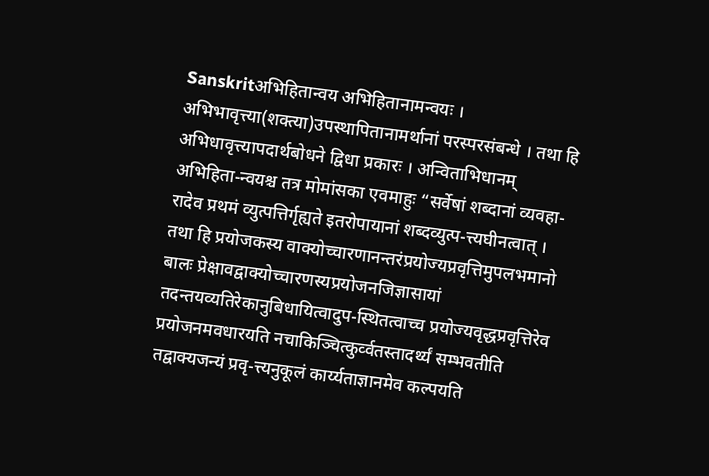Sanskritअभिहितान्वय अभिहितानामन्वयः । अभिभावृत्त्या(शक्त्या)उपस्थापितानामर्थानां परस्परसंबन्धे । तथा हि अभिधावृत्त्यापदार्थबोधने द्विधा प्रकारः । अन्विताभिधानम् अभिहिता-न्वयश्च तत्र मोमांसका एवमाहुः “सर्वेषां शब्दानां व्यवहा-रादेव प्रथमं व्युत्पत्तिर्गृह्यते इतरोपायानां शब्दव्युत्प-त्त्यघीनत्वात् । तथा हि प्रयोजकस्य वाक्योच्चारणानन्तरंप्रयोज्यप्रवृत्तिमुपलभमानो बालः प्रेक्षावद्वाक्योच्चारणस्यप्रयोजनजिज्ञासायां तदन्तयव्यतिरेकानुबिधायित्वादुप-स्थितत्वाच्च प्रयोज्यवृद्धप्रवृत्तिरेव प्रयोजनमवधारयति नचाकिञ्चित्कुर्व्वतस्तादर्थ्यं सम्भवतीति तद्वाक्यजन्यं प्रवृ-त्त्यनुकूलं कार्य्यताज्ञानमेव कल्पयति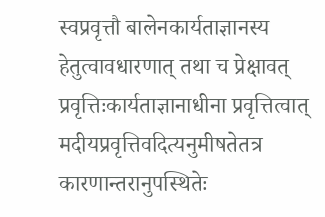स्वप्रवृत्तौ बालेनकार्यताज्ञानस्य हेतुत्वावधारणात् तथा च प्रेक्षावत् प्रवृत्तिःकार्यताज्ञानाधीना प्रवृत्तित्वात् मदीयप्रवृत्तिवदित्यनुमीषतेतत्र कारणान्तरानुपस्थितेः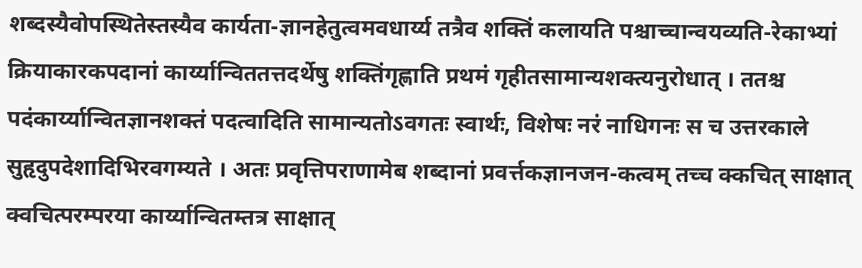शब्दस्यैवोपस्थितेस्तस्यैव कार्यता-ज्ञानहेतुत्वमवधार्य्य तत्रैव शक्तिं कलायति पश्चाच्चान्वयव्यति-रेकाभ्यां क्रियाकारकपदानां कार्य्यान्विततत्तदर्थेषु शक्तिंगृह्णाति प्रथमं गृहीतसामान्यशक्त्यनुरोधात् । ततश्च पदंकार्य्यान्वितज्ञानशक्तं पदत्वादिति सामान्यतोऽवगतः स्वार्थः, विशेषः नरं नाधिगनः स च उत्तरकाले सुहृदुपदेशादिभिरवगम्यते । अतः प्रवृत्तिपराणामेब शब्दानां प्रवर्त्तकज्ञानजन-कत्वम् तच्च क्कचित् साक्षात् क्वचित्परम्परया कार्य्यान्वितम्तत्र साक्षात्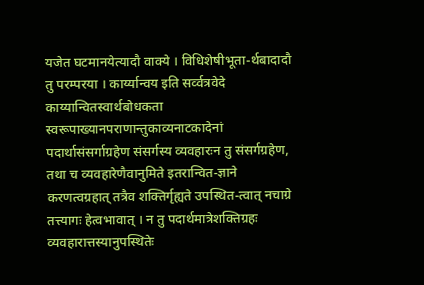यजेत घटमानयेत्यादौ वाक्ये । विधिशेषीभूता-र्थबादादौ तु परम्परया । कार्य्यान्वय इति सर्व्वत्रवेदे काय्यान्वितस्वार्थबोधकता स्वरूपाख्यानपराणान्तुकाव्यनाटकादेनां पदार्थासंसर्गाग्रहेण संसर्गस्य व्यवहारःन तु संसर्गग्रहेण, तथा च व्यवहारेणैवानुमिते इतरान्वित-ज्ञाने करणत्वग्रहात् तत्रैव शक्तिर्गृह्यते उपस्थित-त्वात् नचाग्रे तत्त्यागः हेत्वभावात् । न तु पदार्थमात्रेशक्तिग्रहः व्यवहारात्तस्यानुपस्थितेः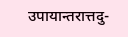उपायान्तरात्तदु-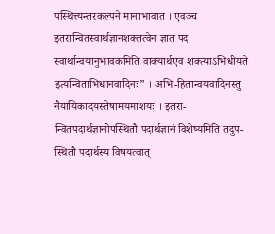पस्थित्त्यन्तरकल्पने मानाभावात । एवञ्च इतरान्वितस्वार्थज्ञानशक्तत्वेन ज्ञात पद स्वार्थान्वयानुभावकमिति वाक्यार्थएव शक्त्याऽभिधीयते इत्यन्विताभिधानवादिनः” । अभि-हितान्वयवादिनस्तु नैयायिकादयस्तेषामयमाशयः । इतरा-न्वितपदार्थज्ञानोपस्थितौ पदार्थज्ञानं विशेष्यमिति तदुप-स्थितौ पदार्थस्य विषयत्वात्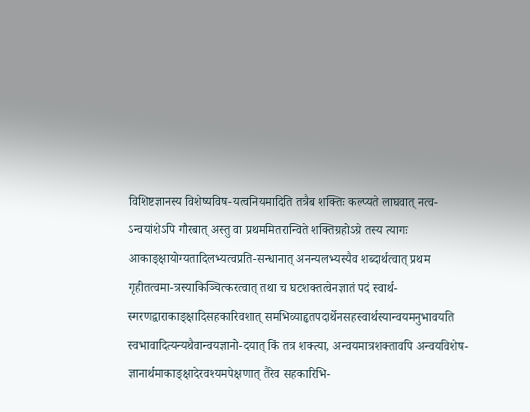विशिष्टज्ञानस्य विशेष्यविष-यत्वनियमादिति तत्रैब शक्तिः कल्प्यते लाघवात् नत्व-ऽन्वयांशेऽपि गौरबात् अस्तु वा प्रथममितरान्विते शक्तिग्रहोऽग्रे तस्य त्यागः आकाङ्क्षायोग्यतादिलभ्यत्वप्रति-सन्धानात् अनन्यलभ्यस्यैव शब्दार्थत्वात् प्रथम गृहीतत्वमा-त्रस्याकिञ्चित्करत्वात् तथा च घटशक्तत्वेनज्ञातं पदं स्वार्थ-स्मरणद्वाराकाङ्क्षादिसहकारिवशात् समभिव्याहृतपदार्थेनसहस्वार्थस्यान्वयमनुभावयति स्वभावादित्यन्यथैवान्वयज्ञानो-दयात् किं तत्र शक्त्या, अन्वयमात्रशक्तावपि अन्वयविशेष-ज्ञानार्थमाकाङ्क्षादेरवश्यमपेक्षणात् तैरेव सहकारिभि-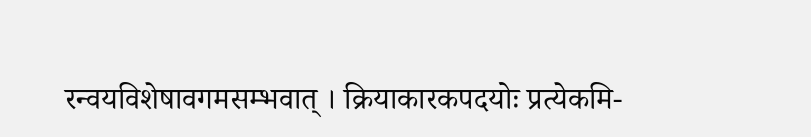रन्वयविशेषावगमसम्भवात् । क्रियाकारकपदयोः प्रत्येकमि-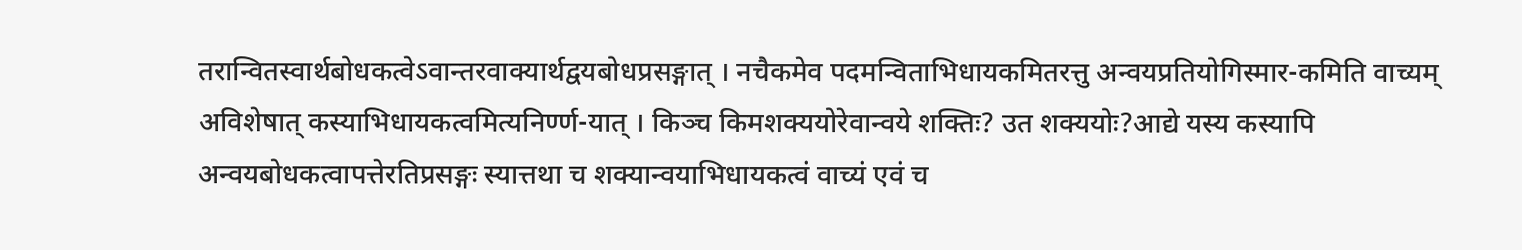तरान्वितस्वार्थबोधकत्वेऽवान्तरवाक्यार्थद्वयबोधप्रसङ्गात् । नचैकमेव पदमन्विताभिधायकमितरत्तु अन्वयप्रतियोगिस्मार-कमिति वाच्यम् अविशेषात् कस्याभिधायकत्वमित्यनिर्ण्ण-यात् । किञ्च किमशक्ययोरेवान्वये शक्तिः? उत शक्ययोः?आद्ये यस्य कस्यापि अन्वयबोधकत्वापत्तेरतिप्रसङ्गः स्यात्तथा च शक्यान्वयाभिधायकत्वं वाच्यं एवं च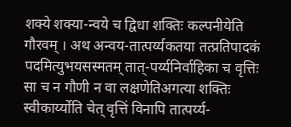शक्ये शक्या-न्वये च द्विधा शक्तिः कल्पनीयेति गौरवम् । अथ अन्वय-तात्पर्य्यकतया तत्प्रतिपादकं पदमित्युभयसस्मतम् तात्-पर्य्यनिर्वाहिका च वृत्तिः सा च न गौणी न वा लक्षणेतिअगत्या शक्तिः स्वीकार्य्योति चेत् वृत्तिं विनापि तात्पर्य्य-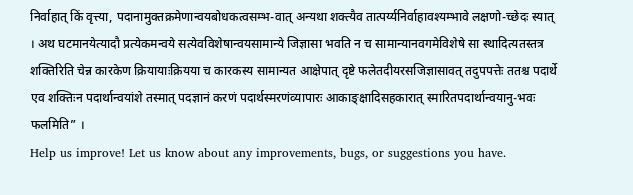निर्वाहात् किं वृत्त्या, पदानामुक्तक्रमेणान्वयबोधकत्वसम्भ-वात् अन्यथा शक्त्यैव तात्पर्य्यनिर्वाहावश्यम्भावे लक्षणो-च्छेदः स्यात् । अथ घटमानयेत्यादौ प्रत्येकमन्वये सत्येवविशेषान्वयसामान्ये जिज्ञासा भवति न च सामान्यानवगमेविशेषे सा स्थादित्यतस्तत्र शक्तिरिति चेन्न कारकेण क्रियायाःक्रियया च कारकस्य सामान्यत आक्षेपात् दृष्टे फलेतदीयरसजिज्ञासावत् तदुपपत्तेः ततश्च पदार्थे एव शक्तिःन पदार्थान्वयांशे तस्मात् पदज्ञानं करणं पदार्थस्मरणंव्यापारः आकाङ्क्षादिसहकारात् स्मारितपदार्थान्वयानु-भवः फलमिति” ।
Help us improve! Let us know about any improvements, bugs, or suggestions you have.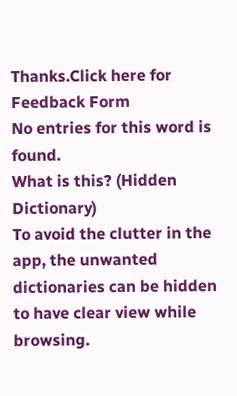Thanks.Click here for Feedback Form
No entries for this word is found.
What is this? (Hidden Dictionary)
To avoid the clutter in the app, the unwanted dictionaries can be hidden to have clear view while browsing.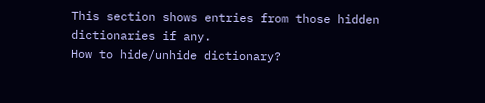This section shows entries from those hidden dictionaries if any.
How to hide/unhide dictionary?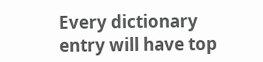Every dictionary entry will have top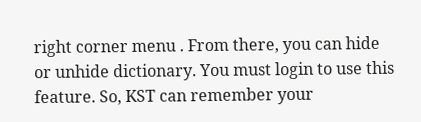right corner menu . From there, you can hide or unhide dictionary. You must login to use this feature. So, KST can remember your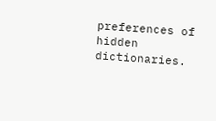preferences of hidden dictionaries.